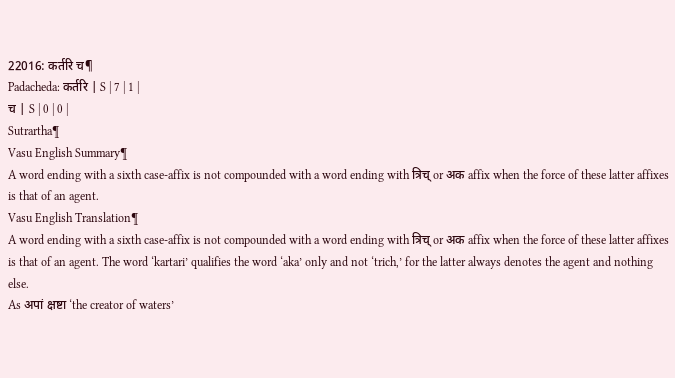22016: कर्तरि च¶
Padacheda: कर्तरि | S | 7 | 1 |
च | S | 0 | 0 |
Sutrartha¶
Vasu English Summary¶
A word ending with a sixth case-affix is not compounded with a word ending with त्रिच् or अक affix when the force of these latter affixes is that of an agent.
Vasu English Translation¶
A word ending with a sixth case-affix is not compounded with a word ending with त्रिच् or अक affix when the force of these latter affixes is that of an agent. The word ‘kartari’ qualifies the word ‘aka’ only and not ‘trich,’ for the latter always denotes the agent and nothing else.
As अपां क्षष्टा ‘the creator of waters’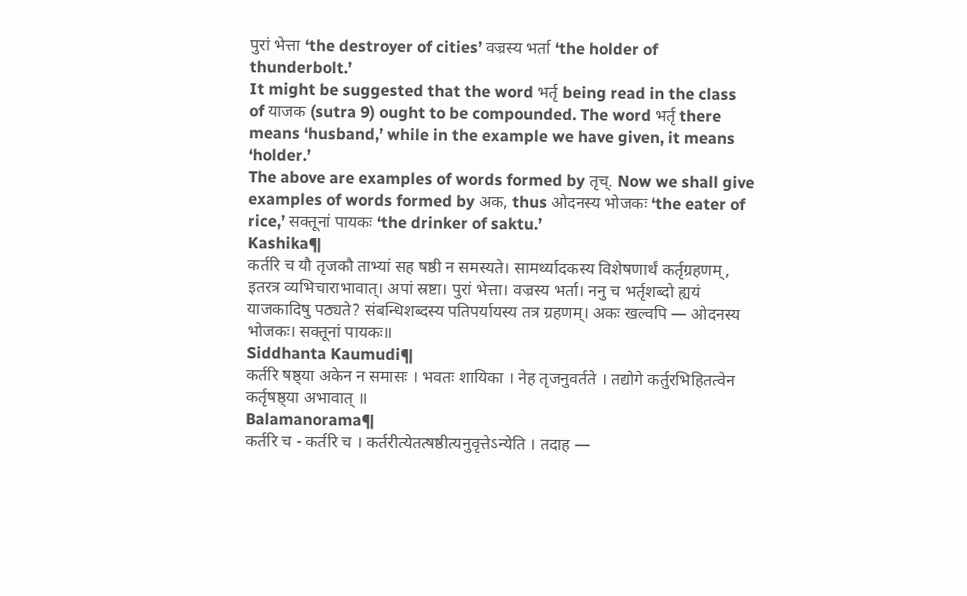पुरां भेत्ता ‘the destroyer of cities’ वज्रस्य भर्ता ‘the holder of thunderbolt.’
It might be suggested that the word भर्तृ being read in the class of याजक (sutra 9) ought to be compounded. The word भर्तृ there means ‘husband,’ while in the example we have given, it means ‘holder.’
The above are examples of words formed by तृच्. Now we shall give examples of words formed by अक, thus ओदनस्य भोजकः ‘the eater of rice,’ सक्तूनां पायकः ‘the drinker of saktu.’
Kashika¶
कर्तरि च यौ तृजकौ ताभ्यां सह षष्ठी न समस्यते। सामर्थ्यादकस्य विशेषणार्थं कर्तृग्रहणम्, इतरत्र व्यभिचाराभावात्। अपां स्रष्टा। पुरां भेत्ता। वज्रस्य भर्ता। ननु च भर्तृशब्दो ह्ययं याजकादिषु पठ्यते? संबन्धिशब्दस्य पतिपर्यायस्य तत्र ग्रहणम्। अकः खल्वपि — ओदनस्य भोजकः। सक्तूनां पायकः॥
Siddhanta Kaumudi¶
कर्तरि षष्ठ्या अकेन न समासः । भवतः शायिका । नेह तृजनुवर्तते । तद्योगे कर्तुरभिहितत्वेन कर्तृषष्ठ्या अभावात् ॥
Balamanorama¶
कर्तरि च - कर्तरि च । कर्तरीत्येतत्षष्ठीत्यनुवृत्तेऽन्येति । तदाह —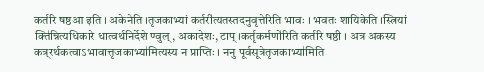कर्तरि षष्ठआ इति । अकेनेति ।तृजकाभ्यां कर्तरी॑त्यतस्तदनुवृत्तेरिति भावः । भवतः शायिकेति ।स्त्रियां क्ति॑न्नित्यधिकारे धात्वर्थनिर्देशे ण्वुल्, अकादेशः, टाप् ।कर्तृकर्मणो॑रिति कर्तरि षष्ठी । अत्र अकस्य कत्र्रर्थकत्वाऽभावात्तृजकाभ्या॑मित्यस्य न प्राप्तिः । ननु पूर्वसूत्रेतृजकाभ्या॑मिति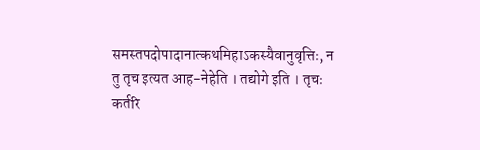समस्तपदोपादानात्कथमिहाऽकस्यैवानुवृत्तिः, न तु तृच इत्यत आह-नेहेति । तद्योगे इति । तृचः कर्तरि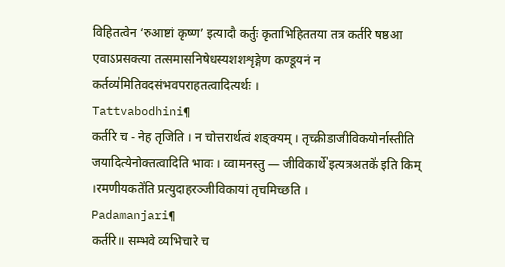विहितत्वेन ‘रुआष्टां कृष्ण’ इत्यादौ कर्तुः कृताभिहिततया तत्र कर्तरि षष्ठआ एवाऽप्रसक्त्या तत्समासनिषेधस्यशशशृङ्गेण कण्डूयनं न कर्तव्य॑मितिवदसंभवपराहतत्वादित्यर्थः ।
Tattvabodhini¶
कर्तरि च - नेह तृजिति । न चोत्तरार्थत्वं शङ्क्यम् । तृच्क्रीडाजीविकयोर्नास्तीति जयादित्येनोक्तत्वादिति भावः । व्वामनस्तु — जीविकार्थे॑ इत्यत्रअतके॑ इति किम् ।रमणीयकते॑ति प्रत्युदाहरञ्जीविकायां तृचमिच्छति ।
Padamanjari¶
कर्तरि॥ सम्भवे व्यभिचारे च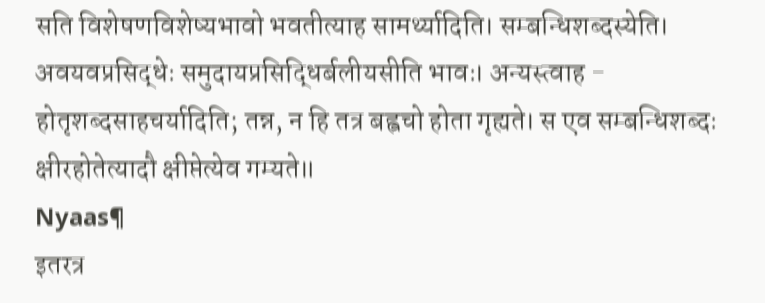सति विशेषणविशेष्यभावो भवतीत्याह सामर्थ्यादिति। सम्बन्धिशब्दस्येति। अवयवप्रसिद्धेः समुदायप्रसिद्धिर्बलीयसीति भावः। अन्यस्त्वाह - होतृशब्दसाहचर्यादिति; तन्न, न हि तत्र बह्वचो होता गृह्यते। स एव सम्बन्धिशब्दः क्षीरहोतेत्यादौ क्षीप्तेत्येव गम्यते॥
Nyaas¶
इतरत्र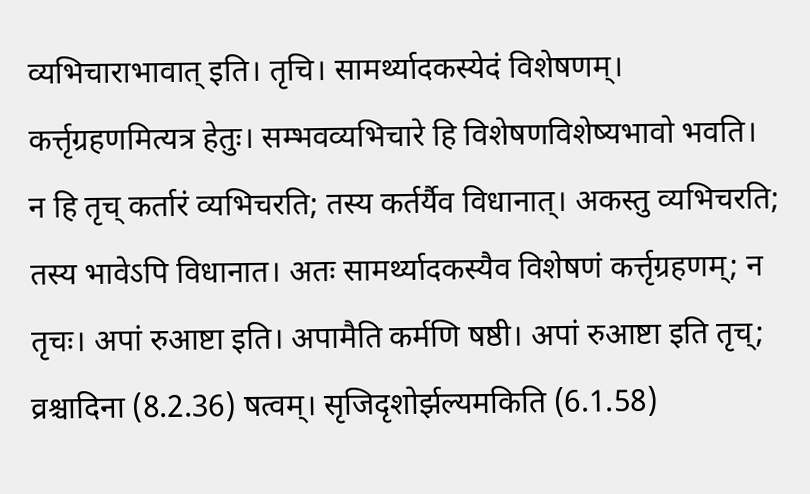व्यभिचाराभावात् इति। तृचि। सामर्थ्यादकस्येदं विशेषणम्। कर्त्तृग्रहणमित्यत्र हेतुः। सम्भवव्यभिचारे हि विशेषणविशेष्यभावो भवति। न हि तृच् कर्तारं व्यभिचरति; तस्य कर्तर्यैव विधानात्। अकस्तु व्यभिचरति; तस्य भावेऽपि विधानात। अतः सामर्थ्यादकस्यैव विशेषणं कर्त्तृग्रहणम्; न तृचः। अपां रुआष्टा इति। अपामैति कर्मणि षष्ठी। अपां रुआष्टा इति तृच्; व्रश्चादिना (8.2.36) षत्वम्। सृजिदृशोर्झल्यमकिति (6.1.58)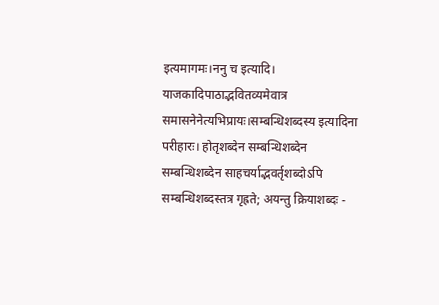इत्यमागमः।ननु च इत्यादि। याजकादिपाठाद्भवितव्यमेवात्र समासनेनेत्यभिप्रायः।सम्बन्धिशब्दस्य इत्यादिना परीहारः। होतृशब्देन सम्बन्धिशब्देन सम्बन्धिशब्देन साहचर्याद्भवर्तृशब्दोऽपि सम्बन्धिशब्दस्तत्र गृह्रते; अयन्तु क्रियाशब्दः -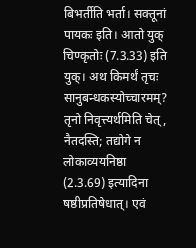बिभर्तीति भर्ता। सक्तूनां पायकः इति। आतो युक् चिण्कृतोः (7.3.33) इति युक्। अथ किमर्थं तृचः सानुबन्धकस्योच्चारमम्? तृनो निवृत्त्यर्थमिति चेत्, नैतदस्ति; तद्योगे न लोकाव्ययनिष्ठा (2.3.69) इत्यादिना षष्ठीप्रतिषेधात्। एवं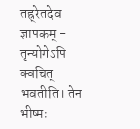तह्र्रेतदेव ज्ञापकम् - तृन्योगेऽपि क्वचित् भवतीति। तेन भीष्मः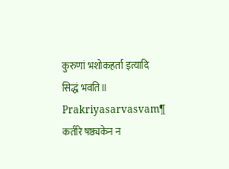कुरुणां भशोकहर्ता इत्यादि सिद्धं भवति॥
Prakriyasarvasvam¶
कर्तरि षष्ठ्यकेन न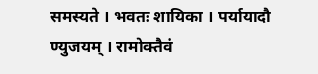समस्यते । भवतः शायिका । पर्यायादौ ण्युजयम् । रामोक्तैवं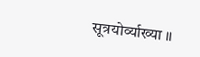सूत्रयोर्व्याख्या ॥